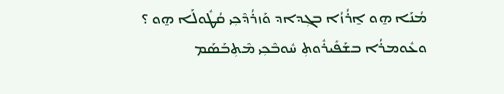ܡܳܢܰܐ ܗ̱ܘ ܐ̱ܪܳܙܳܐ ܒܓܼܕܐܕ ܘܰܙܪܳܕܶܟܼܝ ܩܳܛܽܘܠܰܐ ܗ̱ܘ ؟
ܘܥܽܘܡܪܳܐ ܒܫܰܦܺܝܪܽܘܬܼ ܚܽܘܒܶܟܼܝ ܡܶܬܼܒܰܣܰܡ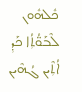ܟܽܠܗܽܘܢ ܠܶܒܰܘ̈ܳܬܼܳܐ ܟܰܕܼ ܐܳܬܼܶܝܢ ܓܳܗܶܝܢ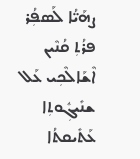ܨܗܰܝ̈ܳܐ ܠܰܣܦܼܳܪ ܦܪܳܬܼ ܩܳܢܶܝܢ
ܐܶܫܰܐܠܶܟܼܝ ܥܰܠ ܫܢܺܝܓܼܽܘܬܼܐ ܥܰܬܺܝܩܬܳܐ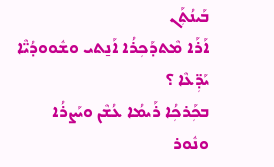ܒܰܝܢܳܬܼܰܢ
ܐܰܪܰܐ ܡܶܬܕܰܟܼܪܳܐ ܐܰܢ̱ܬܝ ܘܫܽܘܘܕܳܝ̈ܶܐ ܝܰܕܼ̈ܥܶܐ ؟
ܒܟܼܰܪܟܼܳܐ ܪܰܝܡܳܐ ܥܳܫܶܢ ܘܝܰܨܪܳܐ
ܘܢܽܘܪ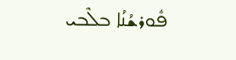ܦܽܘܪܫܳܢܳܐ ܒܠܶܒܝ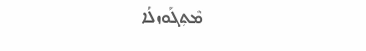ܡܶܬܼܓܰܘܙܠܳܐ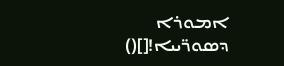ܐܡܘܪܐ ܕܣܘܪ̈ܝܝܐ![]()